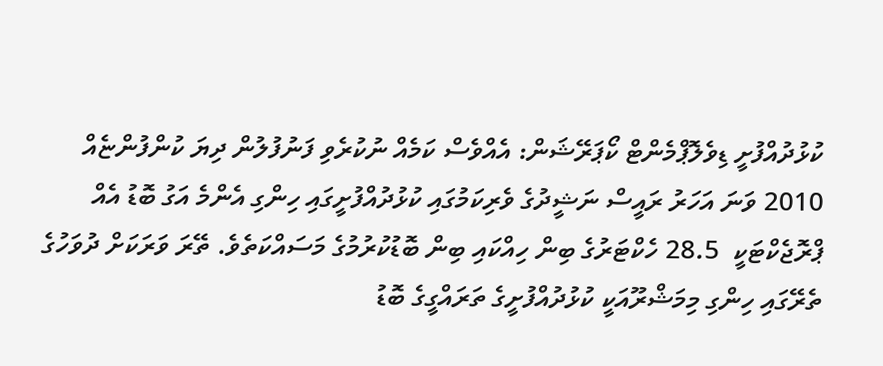ކުޅުދުއްފުށީ ޑިވެލޮޕްމެންޓް ކޯޕަރޭޝަން: އެއްވެސް ކަމެއް ނުކުރެވި ފަނުފުލުން ދިޔަ ކުންފުންޏެއް
2010 ވަނަ އަހަރު ރައީސް ނަޝީދުގެ ވެރިކަމުގައި ކުޅުދުއްފުށީގައި ހިންގި އެންމެ އަގު ބޮޑު އެއް ޕްރޮޖެކްޓަކީ  28.5 ހެކްޓަރުގެ ބިން ހިއްކައި ބިން ބޮޑުކުރުމުގެ މަސައްކަތެވެ. ތޭރަ ވަރަކަށް ދުވަހުގެ ތެރޭގައި ހިންގި މިމަޝްރޫއަކީ ކުޅުދުއްފުށީގެ ތަރައްގީގެ ބޮޑު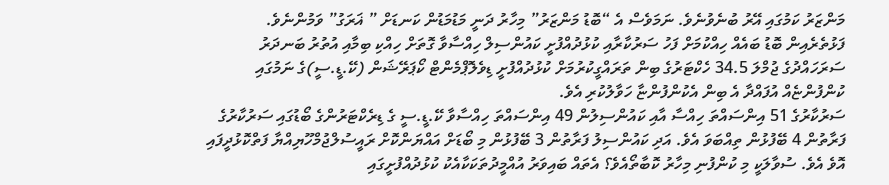މަންޒަރު ކަމުގައި އޭރު ބުނެވުނެވެ. ނަމަވެސް އެ “ބޮޑު މަންޒަރު” މިހާރު ދަނީ މަޑުމަޑުން ކަނޑަށް ” ޣަރަގު” ވަމުންނެވެ.
ފަޅުތެރެއިން ބޮޑު ބައެއް ހިއްކުމަށް ފަހު ސަރުކާރާއި ކުޅުދުއްފުށީ ކައުންސިލް ހިއްސާވާ ގޮތަށް ހިއްކި ބިމާއި އުތުރު ބަނދަރު ސަރަހައްދުގެ ޖުމްލަ 34.5 ހެކްޓަރުގެ ބިން ތަރައްގީކުރުމަށް ކުޅުދުއްފުށީ ޑިވެލޮޕްމެންޓް ކޯޕަރޭޝަން (ކޭ.ޑީ.ސީ)ގެ ނަމުގައި ކުންފުންޏެއް އުފައްދާ އެ ބިން އެކުންފުންޏާ ހަވާލުކުރި އެވެ.
ސަރުކާރުގެ 51 އިންސައްތަ ހިއްސާ އާއި ކައުންސިލުން 49 އިންސައްތަ ހިއްސާވާ ކޭ.ޑީ.ސީ ގެ ޑިރެކްޓަރުންގެ ބޯޑުގައި ސަރުކާރުގެ ފަރާތުން 4 ބޭފުޅުން ތިއްބަވަ އެވެ. އަދި ކައުންސިލު ފަރާތުން 3 ބޭފުޅުން މި ބޯޑަށް އައްޔަންކޮށް ރައީސުލްޖުމްހޫޔިއްޔާ ފަތްކޮޅުދީފައި އޮވެ އެވެ. ސުވާލަކީ މި ކުންފުނި މިހާރު ކޮބާތޯއެވެ؟ އެތައް ބައިވަރު އުއްމީދުތަކަކާއެކު ކުޅުދުއްފުށީގައި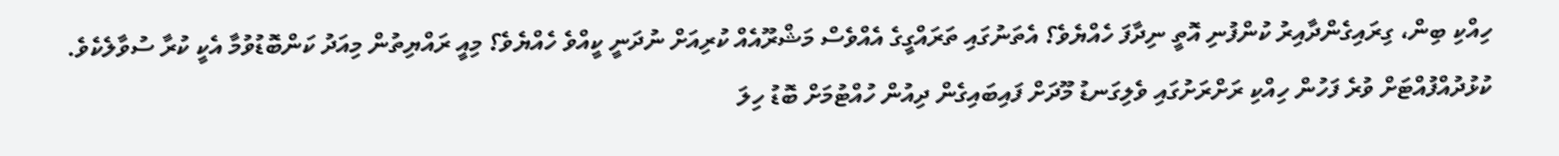ހިއްކި ބިން، ގިރައިގެންދާއިރު ކުންފުނި އޮތީ ނިދާފަ ހެއްޔެވެ؟ އެތަނުގައި ތަރައްގީގެ އެއްވެސް މަޝްރޫއެއް ކުރިއަށް ނުދަނީ ކީއްވެ ހެއްޔެވެ؟ މިއީ ރައްޔިތުން މިއަދު ކަންބޮޑުވުމާ އެކީ ކުރާ ސުވާލެކެވެ.
ކުޅުދުއްފުއްޓަށް ވުރެ ފަހުން ހިއްކި ރަށްރަށުގައި ވެލިގަނޑު މޫދަށް ފައިބައިގެން ދިއުން ހުއްޓުމަށް ބޮޑު ހިލަ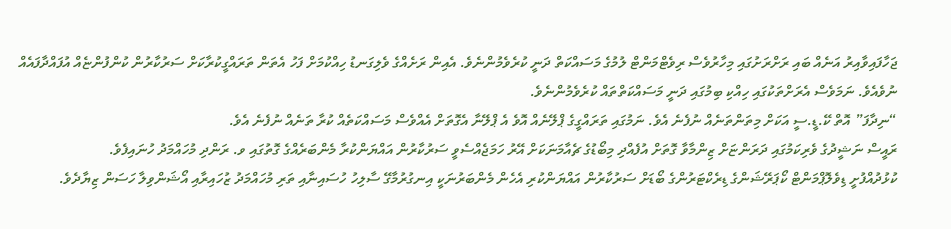ޖަހާފައިވާއިރު އަނެއް ބައި ރަށްރަށުގައި މިހާރުވެސް ރިވެޓްމަންޓް ލުމުގެ މަސައްކަތް ދަނީ ކުރެވެމުންނެވެ. އެއިން ރަށެއްގެ ވެލިގަނޑު ހިއްކުމަށް ފަހު އެތަން ތަރައްގީކުރާކަށް ސަރުކާރުން ކުންފުންޏެއް އުފައްދާފައެއް ނުވެއެވެ. ނަމަވެސް އެރަށްތަކުގައި ހިއްކި ބިމުގައި ދަނީ މަސައްކަތްތައް ކުރެވެމުންނެވެ.
“ނިދާފަ” އޮތް ކޭ.ޑީ.ސީ އަކަށް މިތަންތަނެއް ނުފެނެ އެވެ. ނަމުގައި ތަރައްގީގެ ޕްލޭނެއް އޮވެ އެ ޕްލޭނާ އެގޮތަށް އެއްވެސް މަސައްކަތެއް ކުރާ ތަނެއް ނުފެނެ އެވެ.
ރައީސް ނަޝީދުގެ ވެރިކަމުގައި ދަރަންޏަށް ޒިންމާވާ ގޮތަށް އުފެއްދި މިބޯޑުގެ ޗެއާމަނަކަށް އޭރު ހަމަޖެއްސެވީ ސަރުކާރުން އައްޔަންކުރާ މެންބަރެއްގެ ގޮތުގައި ވ. ރަންދި މުހައްމަދު ހުނައިފެވެ.
ކުޅުދުއްފުށީ ޑިވެލޮޕްމަންޓް ކޯޕަރޭޝަންގެ ޑިރެކްޓަރުންގެ ބޯޑަށް ސަރުކާރުން އައްޔަންކުރި އެހެން މެންބަރުނަކީ އިނގުރުމާގޭ ސާލިހު ހުސައިނާއި ތަރި މުހައްމަދު ޒުހައިރާއި އޯޝަންވިލާ ހަސަން ޒިޔާދެވެ.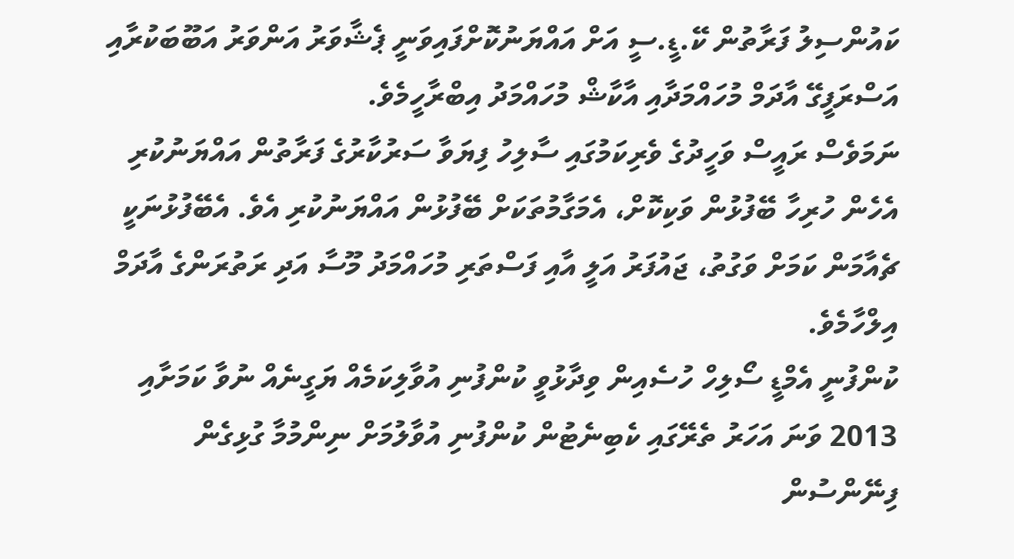ކައުންސިލު ފަރާތުން ކޭ.ޑީ.ސީ އަށް އައްޔަނުކޮށްފައިވަނީ ޕެޝާވަރު އަންވަރު އަބޫބަކުރާއި އަސްރަފީގޭ އާދަމް މުހައްމަދާއި އާކާޝް މުހައްމަދު އިބްރާހީމެވެ.
ނަމަވެސް ރައީސް ވަހީދުގެ ވެރިކަމުގައި ސާލިހު ފިޔަވާ ސަރުކާރުގެ ފަރާތުން އައްޔަނުކުރި އެހެން ހުރިހާ ބޭފުޅުން ވަކިކޮށް، އެމަގާމުތަކަށް ބޭފުޅުން އައްޔަނުކުރި އެވެ. އެބޭފުޅުނަކީ ޗެއާމަން ކަމަށް ވަގުތު، ޖައުފަރު އަލީ އާއި ފަސްތަރި މުހައްމަދު މޫސާ އަދި ރަތުރަންގެ އާދަމް އިލްހާމެވެ.
ކުންފުނީ އެމްޑީ ސޯލިހް ހުސެއިން ވިދާޅުވީ ކުންފުނި އުވާލިކަމެއް ޔަގީނެއް ނުވާ ކަމަށާއި 2013 ވަނަ އަހަރު ތެރޭގައި ކެބިނެޓުން ކުންފުނި އުވާލުމަށް ނިންމުމާ ގުޅިގެން ފިނޭންސުން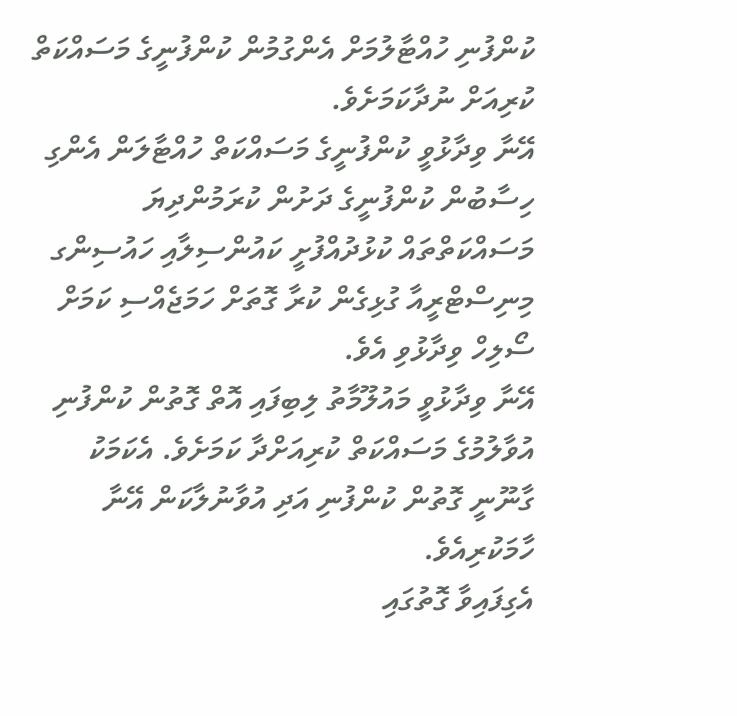ކުންފުނި ހުއްޓާލުމަށް އެންގުމުން ކުންފުނީގެ މަސައްކަތް ކުރިއަށް ނުދާކަމަށެވެ.
އޭނާ ވިދާޅުވީ ކުންފުނީގެ މަސައްކަތް ހުއްޓާލަން އެންގި ހިސާބުން ކުންފުނީގެ ދަށުން ކުރަމުންދިޔަ މަސައްކަތްތައް ކުޅުދުއްފުށީ ކައުންސިލާއި ހައުސިންގ މިނިސްޓްރީއާ ގުޅިގެން ކުރާ ގޮތަށް ހަމަޖެއްސި ކަމަށް ސޯލިހް ވިދާޅުވި އެވެ.
އޭނާ ވިދާޅުވީ މައުލޫމާތު ލިބިފައި އޮތް ގޮތުން ކުންފުނި އުވާލުމުގެ މަސައްކަތް ކުރިއަށްދާ ކަމަށެވެ. އެކަމަކު ގާނޫނީ ގޮތުން ކުންފުނި އަދި އުވާނުލާކަން އޭނާ ހާމަކުރިއެވެ.
އެގިފައިވާ ގޮތުގައި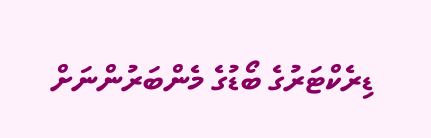ޑިރެކްޓަރުގެ ބޯޑުގެ މެންބަރުންނަށް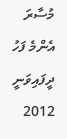މުސާރަ އެންމެ ފަހު ދީފައިވަނީ 2012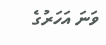ވަނަ އަހަރުގެ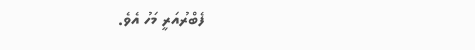ފެބްރުއަރީ މަހު އެވެ.